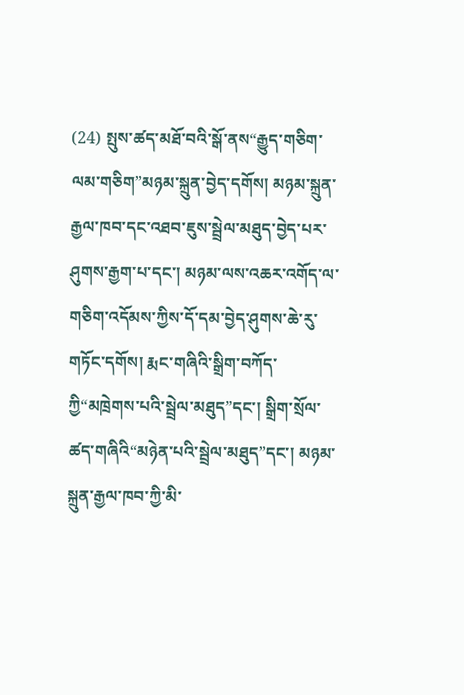(24) སྤུས་ཚད་མཐོ་བའི་སྒོ་ནས“རྒྱུད་གཅིག་ལམ་གཅིག”མཉམ་སྐྲུན་བྱེད་དགོས། མཉམ་སྐྲུན་རྒྱལ་ཁབ་དང་འཐབ་ཇུས་སྦྲེལ་མཐུད་བྱེད་པར་ཤུགས་རྒྱག་པ་དང་། མཉམ་ལས་འཆར་འགོད་ལ་གཅིག་འདོམས་ཀྱིས་དོ་དམ་བྱེད་ཤུགས་ཆེ་རུ་གཏོང་དགོས། རྨང་གཞིའི་སྒྲིག་བཀོད་ཀྱི“མཁྲེགས་པའི་སྦྲེལ་མཐུད”དང་། སྒྲིག་སྲོལ་ཚད་གཞིའི“མཉེན་པའི་སྦྲེལ་མཐུད”དང་། མཉམ་སྐྲུན་རྒྱལ་ཁབ་ཀྱི་མི་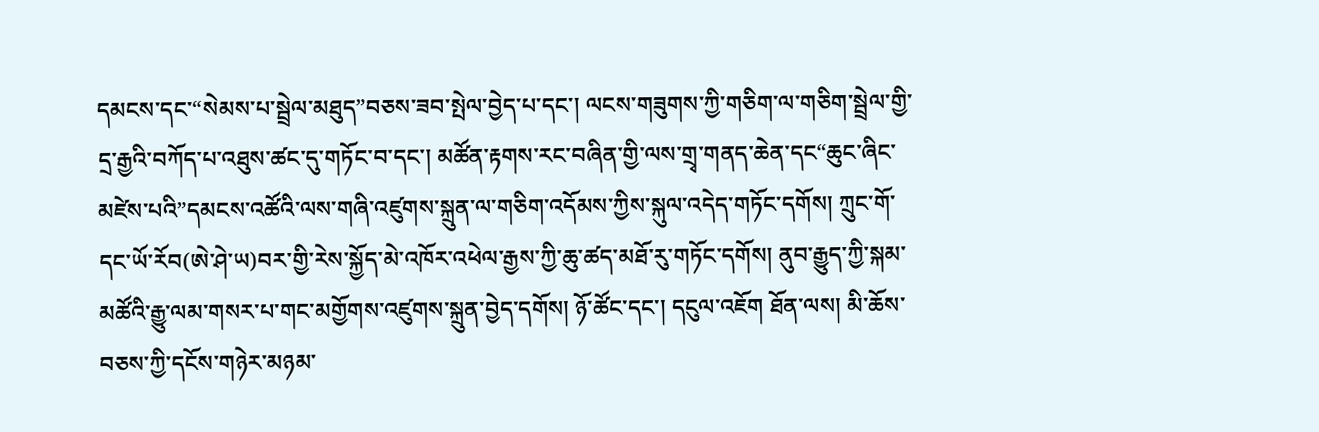དམངས་དང་“སེམས་པ་སྦྲེལ་མཐུད”བཅས་ཟབ་སྤེལ་བྱེད་པ་དང་། ལངས་གཟུགས་ཀྱི་གཅིག་ལ་གཅིག་སྦྲེལ་གྱི་དྲ་རྒྱའི་བཀོད་པ་འཐུས་ཚང་དུ་གཏོང་བ་དང་། མཚོན་རྟགས་རང་བཞིན་གྱི་ལས་གྲྭ་གནད་ཆེན་དང“ཆུང་ཞིང་མཛེས་པའི”དམངས་འཚོའི་ལས་གཞི་འཛུགས་སྐྲུན་ལ་གཅིག་འདོམས་ཀྱིས་སྐུལ་འདེད་གཏོང་དགོས། ཀྲུང་གོ་དང་ཡོ་རོབ(ཨེ་ཤེ་ཡ)བར་གྱི་རེས་སྐྱོད་མེ་འཁོར་འཕེལ་རྒྱས་ཀྱི་ཆུ་ཚད་མཐོ་རུ་གཏོང་དགོས། ནུབ་རྒྱུད་ཀྱི་སྐམ་མཚོའི་རྒྱུ་ལམ་གསར་པ་གང་མགྱོགས་འཛུགས་སྐྲུན་བྱེད་དགོས། ཉོ་ཚོང་དང་། དངུལ་འཇོག ཐོན་ལས། མི་ཆོས་བཅས་ཀྱི་དངོས་གཉེར་མཉམ་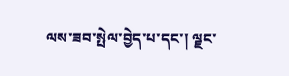ལས་ཟབ་སྤེལ་བྱེད་པ་དང་། ལྗང་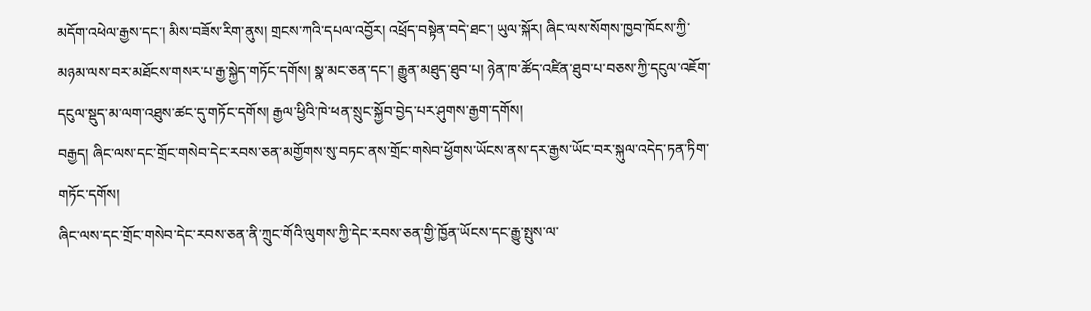མདོག་འཕེལ་རྒྱས་དང་། མིས་བཟོས་རིག་ནུས། གྲངས་ཀའི་དཔལ་འབྱོར། འཕྲོད་བསྟེན་བདེ་ཐང་། ཡུལ་སྐོར། ཞིང་ལས་སོགས་ཁྱབ་ཁོངས་ཀྱི་མཉམ་ལས་བར་མཐོངས་གསར་པ་རྒྱ་སྐྱེད་གཏོང་དགོས། སྣ་མང་ཅན་དང་། རྒྱུན་མཐུད་ཐུབ་པ། ཉེན་ཁ་ཚོད་འཛིན་ཐུབ་པ་བཅས་ཀྱི་དངུལ་འཇོག་དངུལ་སྡུད་མ་ལག་འཐུས་ཚང་དུ་གཏོང་དགོས། རྒྱལ་ཕྱིའི་ཁེ་ཕན་སྲུང་སྐྱོབ་བྱེད་པར་ཤུགས་རྒྱག་དགོས།
བརྒྱད། ཞིང་ལས་དང་གྲོང་གསེབ་དེང་རབས་ཅན་མགྱོགས་སུ་བཏང་ནས་གྲོང་གསེབ་ཕྱོགས་ཡོངས་ནས་དར་རྒྱས་ཡོང་བར་སྐུལ་འདེད་ཏན་ཏིག་གཏོང་དགོས།
ཞིང་ལས་དང་གྲོང་གསེབ་དེང་རབས་ཅན་ནི་ཀྲུང་གོའི་ལུགས་ཀྱི་དེང་རབས་ཅན་གྱི་ཁྱོན་ཡོངས་དང་རྒྱུ་སྤུས་ལ་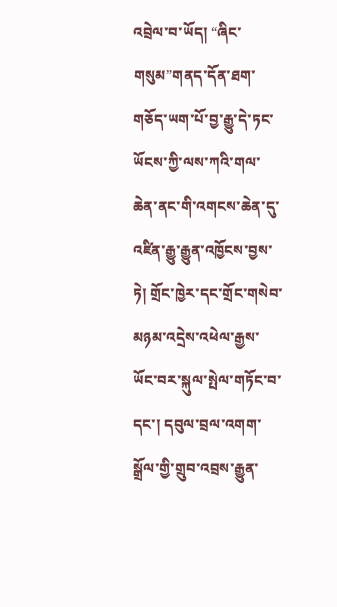འབྲེལ་བ་ཡོད། “ཞིང་གསུམ”གནད་དོན་ཐག་གཅོད་ཡག་པོ་བྱ་རྒྱུ་དེ་ཏང་ཡོངས་ཀྱི་ལས་ཀའི་གལ་ཆེན་ནང་གི་འགངས་ཆེན་དུ་འཛིན་རྒྱུ་རྒྱུན་འཁྱོངས་བྱས་ཏེ། གྲོང་ཁྱེར་དང་གྲོང་གསེབ་མཉམ་འདྲེས་འཕེལ་རྒྱས་ཡོང་བར་སྐུལ་སྤེལ་གཏོང་བ་དང་། དབུལ་བྲལ་འགག་སྒྲོལ་གྱི་གྲུབ་འབྲས་རྒྱུན་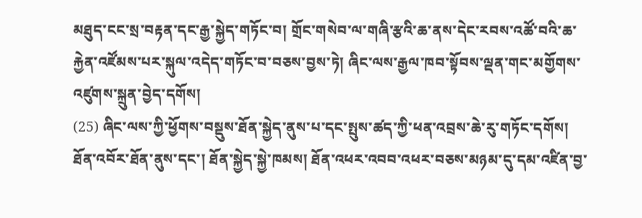མཐུད་ངང་སྲ་བརྟན་དང་རྒྱ་སྐྱེད་གཏོང་བ། གྲོང་གསེབ་ལ་གཞི་རྩའི་ཆ་ནས་དེང་རབས་འཚོ་བའི་ཆ་རྐྱེན་འཛོམས་པར་སྐུལ་འདེད་གཏོང་བ་བཅས་བྱས་ཏེ། ཞིང་ལས་རྒྱལ་ཁབ་སྟོབས་ལྡན་གང་མགྱོགས་འཛུགས་སྐྲུན་བྱེད་དགོས།
(25) ཞིང་ལས་ཀྱི་ཕྱོགས་བསྡུས་ཐོན་སྐྱེད་ནུས་པ་དང་སྤུས་ཚད་ཀྱི་ཕན་འབྲས་ཆེ་རུ་གཏོང་དགོས། ཐོན་འབོར་ཐོན་ནུས་དང་། ཐོན་སྐྱེད་སྐྱེ་ཁམས། ཐོན་འཕར་འབབ་འཕར་བཅས་མཉམ་དུ་དམ་འཛིན་བྱ་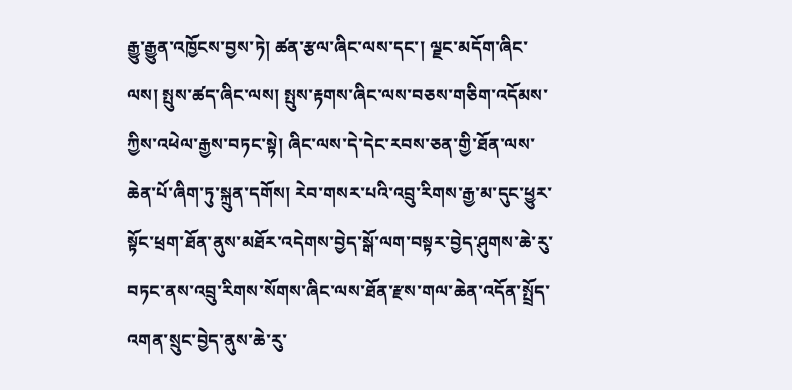རྒྱུ་རྒྱུན་འཁྱོངས་བྱས་ཏེ། ཚན་རྩལ་ཞིང་ལས་དང་། ལྗང་མདོག་ཞིང་ལས། སྤུས་ཚད་ཞིང་ལས། སྤུས་རྟགས་ཞིང་ལས་བཅས་གཅིག་འདོམས་ཀྱིས་འཕེལ་རྒྱས་བཏང་སྟེ། ཞིང་ལས་དེ་དེང་རབས་ཅན་གྱི་ཐོན་ལས་ཆེན་པོ་ཞིག་ཏུ་སྐྲུན་དགོས། རེབ་གསར་པའི་འབྲུ་རིགས་རྒྱ་མ་དུང་ཕྱུར་སྟོང་ཕྲག་ཐོན་ནུས་མཐོར་འདེགས་བྱེད་སྒོ་ལག་བསྟར་བྱེད་ཤུགས་ཆེ་རུ་བཏང་ནས་འབྲུ་རིགས་སོགས་ཞིང་ལས་ཐོན་རྫས་གལ་ཆེན་འདོན་སྤྲོད་འགན་སྲུང་བྱེད་ནུས་ཆེ་རུ་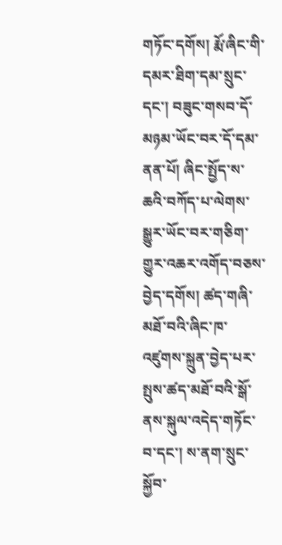གཏོང་དགོས། རྨོ་ཞིང་གི་དམར་ཐིག་དམ་སྲུང་དང་། བཟུང་གསབ་དོ་མཉམ་ཡོང་བར་དོ་དམ་ནན་པོ། ཞིང་སྤྱོད་ས་ཆའི་བཀོད་པ་ལེགས་སྒྱུར་ཡོང་བར་གཅིག་གྱུར་འཆར་འགོད་བཅས་བྱེད་དགོས། ཚད་གཞི་མཐོ་བའི་ཞིང་ཁ་འཛུགས་སྐྲུན་བྱེད་པར་སྤུས་ཚད་མཐོ་བའི་སྒོ་ནས་སྐུལ་འདེད་གཏོང་བ་དང་། ས་ནག་སྲུང་སྐྱོབ་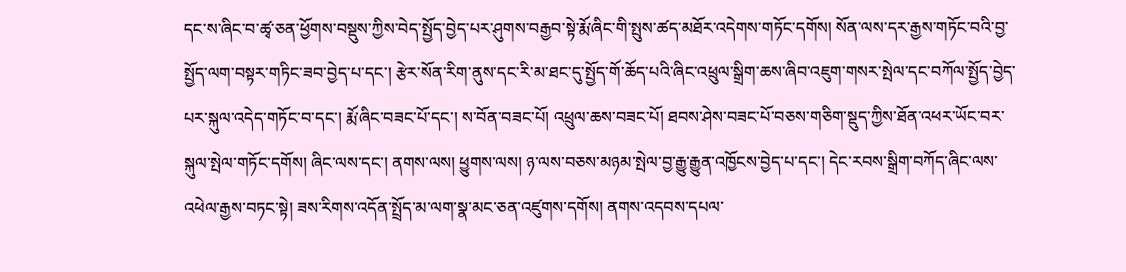དང་ས་ཞིང་བ་ཚྭ་ཅན་ཕྱོགས་བསྡུས་ཀྱིས་བེད་སྤྱོད་བྱེད་པར་ཤུགས་བརྒྱབ་སྟེ་རྨོ་ཞིང་གི་སྤུས་ཚད་མཐོར་འདེགས་གཏོང་དགོས། སོན་ལས་དར་རྒྱས་གཏོང་བའི་བྱ་སྤྱོད་ལག་བསྟར་གཏིང་ཟབ་བྱེད་པ་དང་། རྩེར་སོན་རིག་ནུས་དང་རི་མ་ཐང་དུ་སྤྱོད་གོ་ཆོད་པའི་ཞིང་འཕྲུལ་སྒྲིག་ཆས་ཞིབ་འཇུག་གསར་སྤེལ་དང་བཀོལ་སྤྱོད་བྱེད་པར་སྐུལ་འདེད་གཏོང་བ་དང་། རྨོ་ཞིང་བཟང་པོ་དང་། ས་བོན་བཟང་པོ། འཕྲུལ་ཆས་བཟང་པོ། ཐབས་ཤེས་བཟང་པོ་བཅས་གཅིག་སྡུད་ཀྱིས་ཐོན་འཕར་ཡོང་བར་སྐུལ་སྤེལ་གཏོང་དགོས། ཞིང་ལས་དང་། ནགས་ལས། ཕྱུགས་ལས། ཉ་ལས་བཅས་མཉམ་སྤེལ་བྱ་རྒྱུ་རྒྱུན་འཁྱོངས་བྱེད་པ་དང་། དེང་རབས་སྒྲིག་བཀོད་ཞིང་ལས་འཕེལ་རྒྱས་བཏང་སྟེ། ཟས་རིགས་འདོན་སྤྲོད་མ་ལག་སྣ་མང་ཅན་འཛུགས་དགོས། ནགས་འདབས་དཔལ་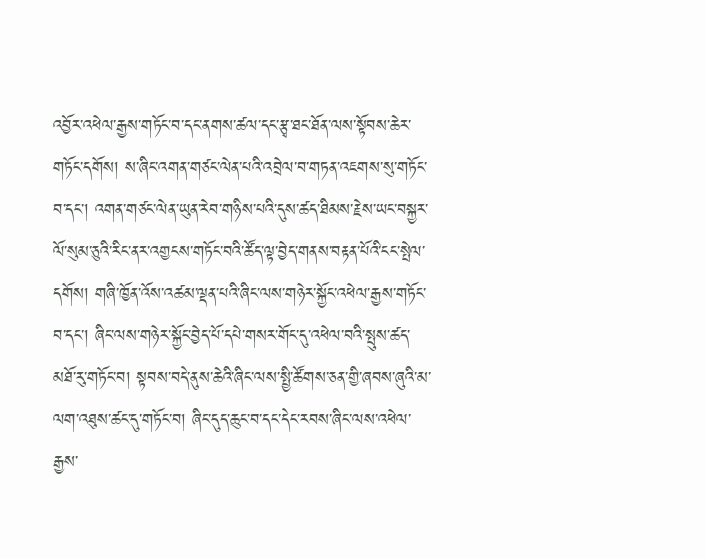འབྱོར་འཕེལ་རྒྱས་གཏོང་བ་དང་ནགས་ཚལ་དང་རྩྭ་ཐང་ཐོན་ལས་སྟོབས་ཆེར་གཏོང་དགོས། ས་ཞིང་འགན་གཙང་ལེན་པའི་འབྲེལ་བ་གཏན་འཇགས་སུ་གཏོང་བ་དང་། འགན་གཙང་ལེན་ཡུན་རེབ་གཉིས་པའི་དུས་ཚད་ཐིམས་རྗེས་ཡང་བསྐྱར་ལོ་སུམ་ཅུའི་རིང་ནར་འགྱངས་གཏོང་བའི་ཚོད་ལྟ་བྱེད་གནས་བརྟན་པོའི་ངང་སྤེལ་དགོས། གཞི་ཁྱོན་འོས་འཚམ་ལྡན་པའི་ཞིང་ལས་གཉེར་སྐྱོང་འཕེལ་རྒྱས་གཏོང་བ་དང་། ཞིང་ལས་གཉེར་སྐྱོང་བྱེད་པོ་དཔེ་གསར་གོང་དུ་འཕེལ་བའི་སྤུས་ཚད་མཐོ་རུ་གཏོང་བ། སྟབས་བདེ་ནུས་ཆེའི་ཞིང་ལས་སྤྱི་ཚོགས་ཅན་གྱི་ཞབས་ཞུའི་མ་ལག་འཐུས་ཚང་དུ་གཏོང་བ། ཞིང་དུད་ཆུང་བ་དང་དེང་རབས་ཞིང་ལས་འཕེལ་རྒྱས་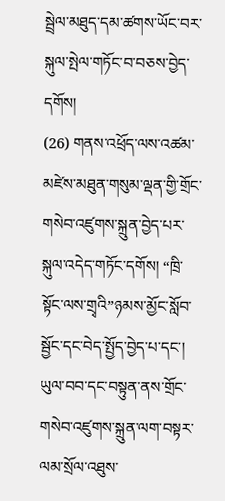སྦྲེལ་མཐུད་དམ་ཚགས་ཡོང་བར་སྐུལ་སྤེལ་གཏོང་བ་བཅས་བྱེད་དགོས།
(26) གནས་འཕྲོད་ལས་འཚམ་མཛེས་མཐུན་གསུམ་ལྡན་གྱི་གྲོང་གསེབ་འཛུགས་སྐྲུན་བྱེད་པར་སྐུལ་འདེད་གཏོང་དགོས། “ཁྲི་སྟོང་ལས་གྲྭའི”ཉམས་མྱོང་སློབ་སྦྱོང་དང་བེད་སྤྱོད་བྱེད་པ་དང་། ཡུལ་བབ་དང་བསྟུན་ནས་གྲོང་གསེབ་འཛུགས་སྐྲུན་ལག་བསྟར་ལམ་སྲོལ་འཐུས་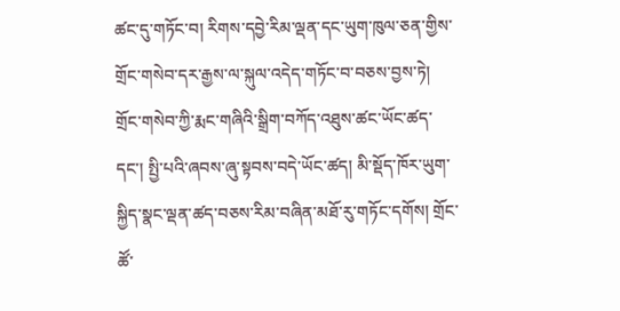ཚང་དུ་གཏོང་བ། རིགས་དབྱེ་རིམ་ལྡན་དང་ཡུག་ཁུལ་ཅན་གྱིས་གྲོང་གསེབ་དར་རྒྱས་ལ་སྐུལ་འདེད་གཏོང་བ་བཅས་བྱས་ཏེ། གྲོང་གསེབ་ཀྱི་རྨང་གཞིའི་སྒྲིག་བཀོད་འཐུས་ཚང་ཡོང་ཚད་དང་། སྤྱི་པའི་ཞབས་ཞུ་སྟབས་བདེ་ཡོང་ཚད། མི་སྡོད་ཁོར་ཡུག་སྐྱིད་སྣང་ལྡན་ཚད་བཅས་རིམ་བཞིན་མཐོ་རུ་གཏོང་དགོས། གྲོང་ཚོ་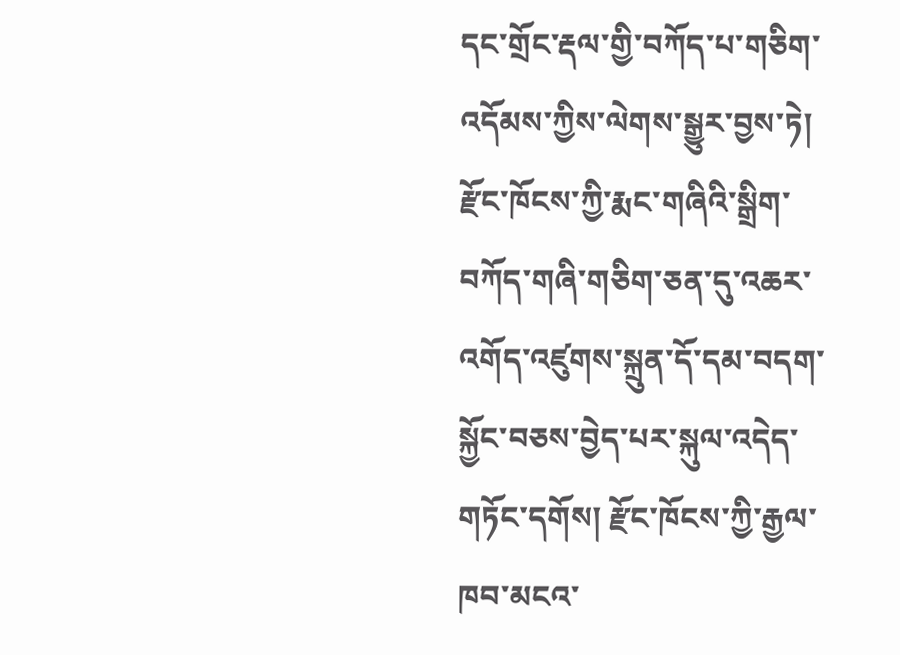དང་གྲོང་རྡལ་གྱི་བཀོད་པ་གཅིག་འདོམས་ཀྱིས་ལེགས་སྒྱུར་བྱས་ཏེ། རྫོང་ཁོངས་ཀྱི་རྨང་གཞིའི་སྒྲིག་བཀོད་གཞི་གཅིག་ཅན་དུ་འཆར་འགོད་འཛུགས་སྐྲུན་དོ་དམ་བདག་སྐྱོང་བཅས་བྱེད་པར་སྐུལ་འདེད་གཏོང་དགོས། རྫོང་ཁོངས་ཀྱི་རྒྱལ་ཁབ་མངའ་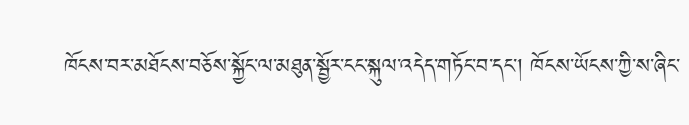ཁོངས་བར་མཐོངས་བཅོས་སྐྱོང་ལ་མཐུན་སྦྱོར་ངང་སྐུལ་འདེད་གཏོང་བ་དང་། ཁོངས་ཡོངས་ཀྱི་ས་ཞིང་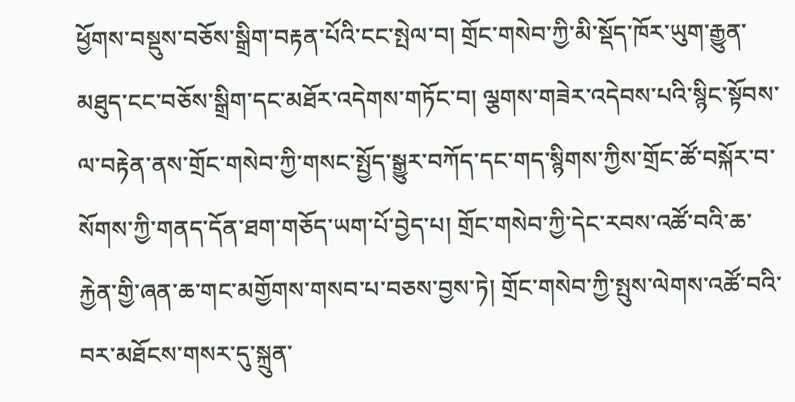ཕྱོགས་བསྡུས་བཅོས་སྒྲིག་བརྟན་པོའི་ངང་སྤེལ་བ། གྲོང་གསེབ་ཀྱི་མི་སྡོད་ཁོར་ཡུག་རྒྱུན་མཐུད་ངང་བཅོས་སྒྲིག་དང་མཐོར་འདེགས་གཏོང་བ། ལྕགས་གཟེར་འདེབས་པའི་སྙིང་སྟོབས་ལ་བརྟེན་ནས་གྲོང་གསེབ་ཀྱི་གསང་སྤྱོད་སྒྱུར་བཀོད་དང་གད་སྙིགས་ཀྱིས་གྲོང་ཚོ་བསྐོར་བ་སོགས་ཀྱི་གནད་དོན་ཐག་གཅོད་ཡག་པོ་བྱེད་པ། གྲོང་གསེབ་ཀྱི་དེང་རབས་འཚོ་བའི་ཆ་རྐྱེན་གྱི་ཞན་ཆ་གང་མགྱོགས་གསབ་པ་བཅས་བྱས་ཏེ། གྲོང་གསེབ་ཀྱི་སྤུས་ལེགས་འཚོ་བའི་བར་མཐོངས་གསར་དུ་སྐྲུན་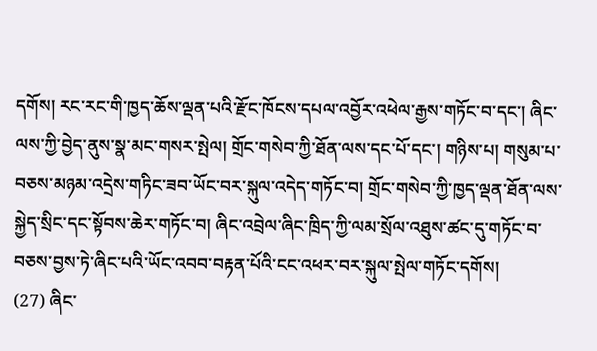དགོས། རང་རང་གི་ཁྱད་ཆོས་ལྡན་པའི་རྫོང་ཁོངས་དཔལ་འབྱོར་འཕེལ་རྒྱས་གཏོང་བ་དང་། ཞིང་ལས་ཀྱི་བྱེད་ནུས་སྣ་མང་གསར་སྤེལ། གྲོང་གསེབ་ཀྱི་ཐོན་ལས་དང་པོ་དང་། གཉིས་པ། གསུམ་པ་བཅས་མཉམ་འདྲེས་གཏིང་ཟབ་ཡོང་བར་སྐུལ་འདེད་གཏོང་བ། གྲོང་གསེབ་ཀྱི་ཁྱད་ལྡན་ཐོན་ལས་སྐྱེད་སྲིང་དང་སྟོབས་ཆེར་གཏོང་བ། ཞིང་འབྲེལ་ཞིང་ཁྲིད་ཀྱི་ལམ་སྲོལ་འཐུས་ཚང་དུ་གཏོང་བ་བཅས་བྱས་ཏེ་ཞིང་པའི་ཡོང་འབབ་བརྟན་པོའི་ངང་འཕར་བར་སྐུལ་སྤེལ་གཏོང་དགོས།
(27) ཞིང་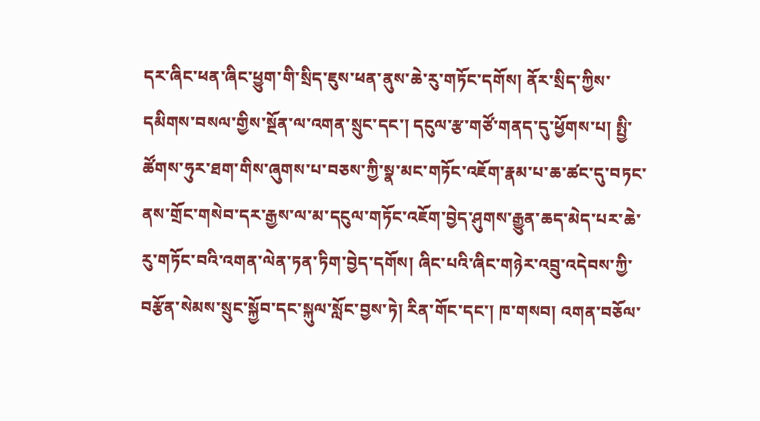དར་ཞིང་ཕན་ཞིང་ཕྱུག་གི་སྲིད་ཇུས་ཕན་ནུས་ཆེ་རུ་གཏོང་དགོས། ནོར་སྲིད་ཀྱིས་དམིགས་བསལ་གྱིས་སྔོན་ལ་འགན་སྲུང་དང་། དངུལ་རྩ་གཙོ་གནད་དུ་ཕྱོགས་པ། སྤྱི་ཚོགས་ཧུར་ཐག་གིས་ཞུགས་པ་བཅས་ཀྱི་སྣ་མང་གཏོང་འཇོག་རྣམ་པ་ཆ་ཚང་དུ་བཏང་ནས་གྲོང་གསེབ་དར་རྒྱས་ལ་མ་དངུལ་གཏོང་འཇོག་བྱེད་ཤུགས་རྒྱུན་ཆད་མེད་པར་ཆེ་རུ་གཏོང་བའི་འགན་ལེན་ཏན་ཏིག་བྱེད་དགོས། ཞིང་པའི་ཞིང་གཉེར་འབྲུ་འདེབས་ཀྱི་བརྩོན་སེམས་སྲུང་སྐྱོབ་དང་སྐུལ་སློང་བྱས་ཏེ། རིན་གོང་དང་། ཁ་གསབ། འགན་བཅོལ་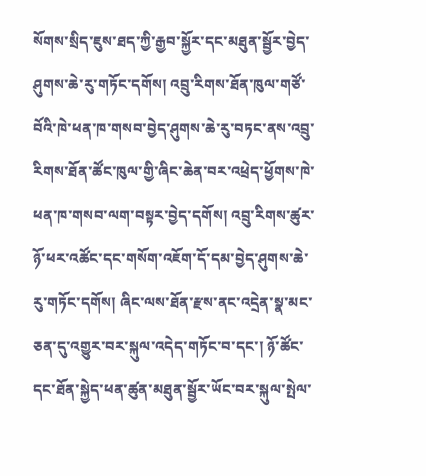སོགས་སྲིད་ཇུས་ཐད་ཀྱི་རྒྱབ་སྐྱོར་དང་མཐུན་སྦྱོར་བྱེད་ཤུགས་ཆེ་རུ་གཏོང་དགོས། འབྲུ་རིགས་ཐོན་ཁུལ་གཙོ་བོའི་ཁེ་ཕན་ཁ་གསབ་བྱེད་ཤུགས་ཆེ་རུ་བཏང་ནས་འབྲུ་རིགས་ཐོན་ཚོང་ཁུལ་གྱི་ཞིང་ཆེན་བར་འཕྲེད་ཕྱོགས་ཁེ་ཕན་ཁ་གསབ་ལག་བསྟར་བྱེད་དགོས། འབྲུ་རིགས་ཚུར་ཉོ་ཕར་འཚོང་དང་གསོག་འཇོག་དོ་དམ་བྱེད་ཤུགས་ཆེ་རུ་གཏོང་དགོས། ཞིང་ལས་ཐོན་རྫས་ནང་འདྲེན་སྣ་མང་ཅན་དུ་འགྱུར་བར་སྐུལ་འདེད་གཏོང་བ་དང་། ཉོ་ཚོང་དང་ཐོན་སྐྱེད་ཕན་ཚུན་མཐུན་སྦྱོར་ཡོང་བར་སྐུལ་སྤེལ་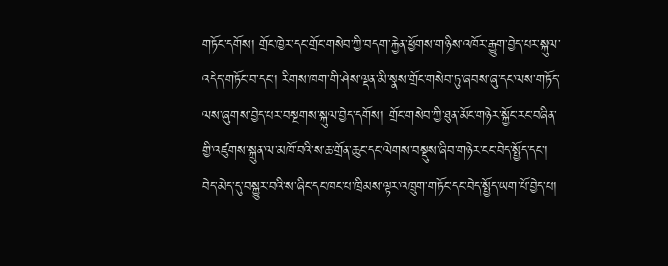གཏོང་དགོས། གྲོང་ཁྱེར་དང་གྲོང་གསེབ་ཀྱི་བདག་རྐྱེན་ཕྱོགས་གཉིས་འཁོར་རྒྱུག་བྱེད་པར་སྐུལ་འདེད་གཏོང་བ་དང་། རིགས་ཁག་གི་ཤེས་ལྡན་མི་སྣས་གྲོང་གསེབ་ཏུ་ཞབས་ཞུ་དང་ལས་གཏོད་ལས་ཞུགས་བྱེད་པར་བསྔགས་སྐུལ་བྱེད་དགོས། གྲོང་གསེབ་ཀྱི་ཐུན་མོང་གཉེར་སྐྱོང་རང་བཞིན་གྱི་འཛུགས་སྐྲུན་ལ་མཁོ་བའི་ས་ཆ་གྲོན་ཆུང་དང་ལེགས་བསྡུས་ཞིབ་གཉེར་ངང་བེད་སྤྱོད་དང་། བེད་མེད་དུ་བསྐྱུར་བའི་ས་ཞིང་དང་ཁང་པ་ཁྲིམས་ལྟར་འཁྲུག་གཏོང་དང་བེད་སྤྱོད་ཡག་པོ་བྱེད་པ།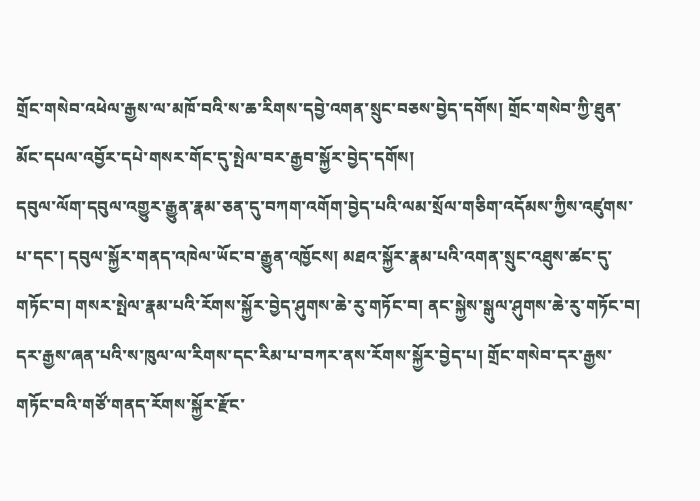གྲོང་གསེབ་འཕེལ་རྒྱས་ལ་མཁོ་བའི་ས་ཆ་རིགས་དབྱེ་འགན་སྲུང་བཅས་བྱེད་དགོས། གྲོང་གསེབ་ཀྱི་ཐུན་མོང་དཔལ་འབྱོར་དཔེ་གསར་གོང་དུ་སྤེལ་བར་རྒྱབ་སྐྱོར་བྱེད་དགོས།
དབུལ་ལོག་དབུལ་འགྱུར་རྒྱུན་རྣམ་ཅན་དུ་བཀག་འགོག་བྱེད་པའི་ལམ་སྲོལ་གཅིག་འདོམས་ཀྱིས་འཛུགས་པ་དང་། དབུལ་སྐྱོར་གནད་འཁེལ་ཡོང་བ་རྒྱུན་འཁྱོངས། མཐའ་སྐྱོར་རྣམ་པའི་འགན་སྲུང་འཐུས་ཚང་དུ་གཏོང་བ། གསར་སྤེལ་རྣམ་པའི་རོགས་སྐྱོར་བྱེད་ཤུགས་ཆེ་རུ་གཏོང་བ། ནང་སྐྱེས་སྒུལ་ཤུགས་ཆེ་རུ་གཏོང་བ། དར་རྒྱས་ཞན་པའི་ས་ཁུལ་ལ་རིགས་དང་རིམ་པ་བཀར་ནས་རོགས་སྐྱོར་བྱེད་པ། གྲོང་གསེབ་དར་རྒྱས་གཏོང་བའི་གཙོ་གནད་རོགས་སྐྱོར་རྫོང་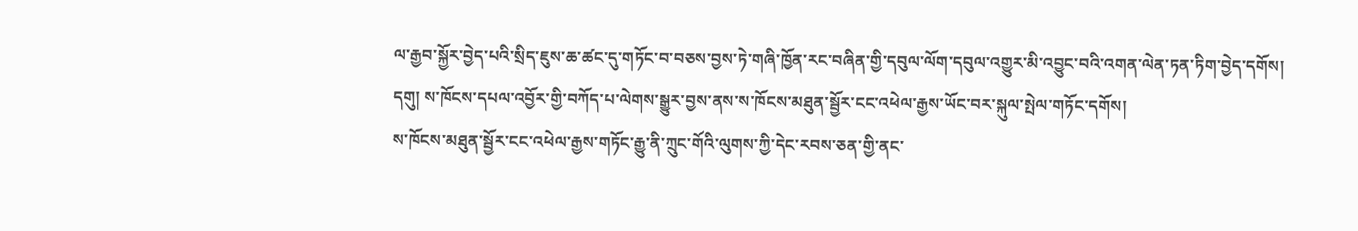ལ་རྒྱབ་སྐྱོར་བྱེད་པའི་སྲིད་ཇུས་ཆ་ཚང་དུ་གཏོང་བ་བཅས་བྱས་ཏེ་གཞི་ཁྱོན་རང་བཞིན་གྱི་དབུལ་ལོག་དབུལ་འགྱུར་མི་འབྱུང་བའི་འགན་ལེན་ཏན་ཏིག་བྱེད་དགོས།
དགུ། ས་ཁོངས་དཔལ་འབྱོར་གྱི་བཀོད་པ་ལེགས་སྒྱུར་བྱས་ནས་ས་ཁོངས་མཐུན་སྦྱོར་ངང་འཕེལ་རྒྱས་ཡོང་བར་སྐུལ་སྤེལ་གཏོང་དགོས།
ས་ཁོངས་མཐུན་སྦྱོར་ངང་འཕེལ་རྒྱས་གཏོང་རྒྱུ་ནི་ཀྲུང་གོའི་ལུགས་ཀྱི་དེང་རབས་ཅན་གྱི་ནང་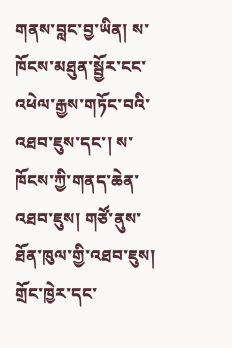གནས་བླང་བྱ་ཡིན། ས་ཁོངས་མཐུན་སྦྱོར་ངང་འཕེལ་རྒྱས་གཏོང་བའི་འཐབ་ཇུས་དང་། ས་ཁོངས་ཀྱི་གནད་ཆེན་འཐབ་ཇུས། གཙོ་ནུས་ཐོན་ཁུལ་གྱི་འཐབ་ཇུས། གྲོང་ཁྱེར་དང་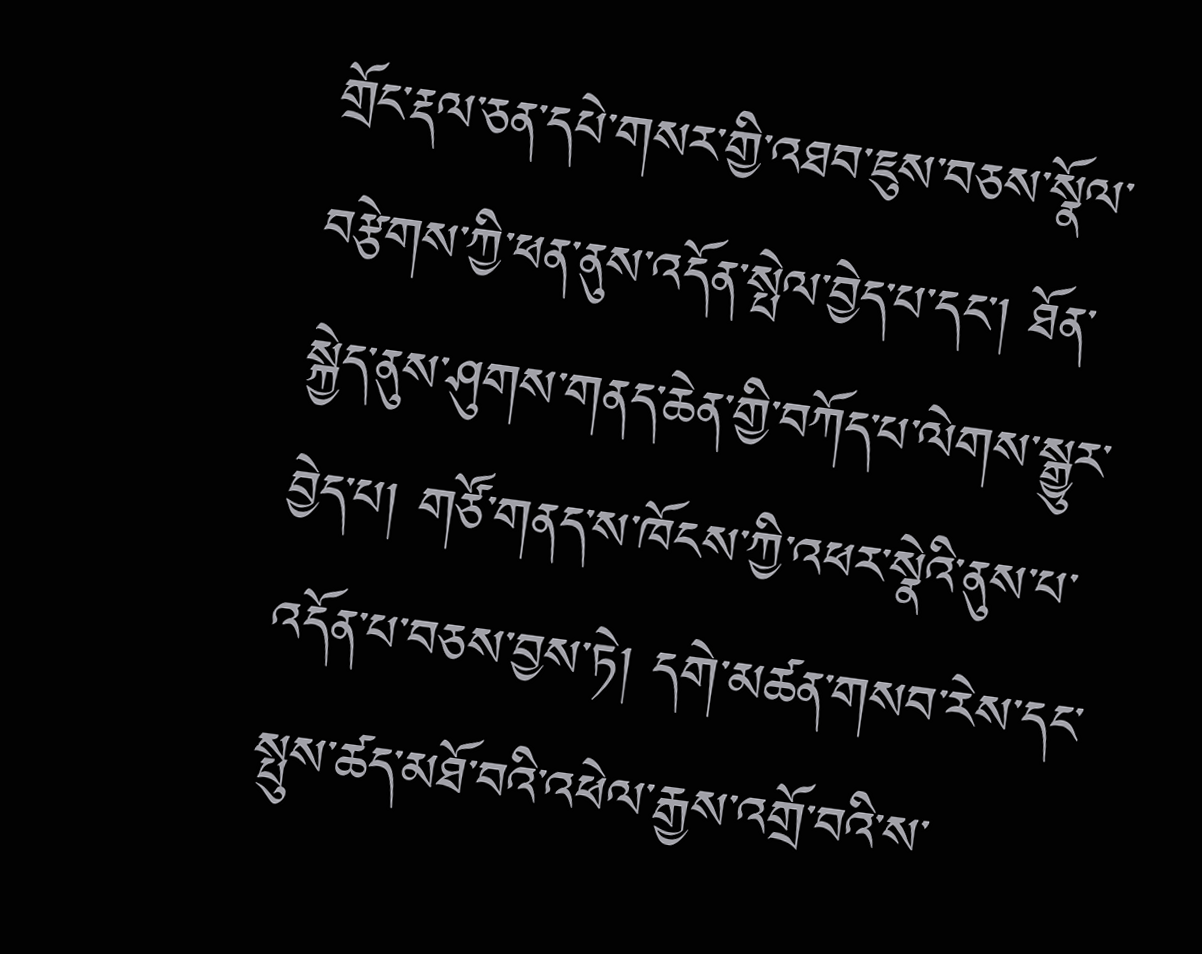གྲོང་རྡལ་ཅན་དཔེ་གསར་གྱི་འཐབ་ཇུས་བཅས་སྣོལ་བརྩེགས་ཀྱི་ཕན་ནུས་འདོན་སྤེལ་བྱེད་པ་དང་། ཐོན་སྐྱེད་ནུས་ཤུགས་གནད་ཆེན་གྱི་བཀོད་པ་ལེགས་སྒྱུར་བྱེད་པ། གཙོ་གནད་ས་ཁོངས་ཀྱི་འཕར་སྣེའི་ནུས་པ་འདོན་པ་བཅས་བྱས་ཏེ། དགེ་མཚན་གསབ་རེས་དང་སྤུས་ཚད་མཐོ་བའི་འཕེལ་རྒྱས་འགྲོ་བའི་ས་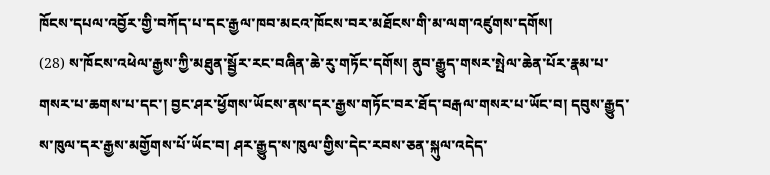ཁོངས་དཔལ་འབྱོར་གྱི་བཀོད་པ་དང་རྒྱལ་ཁབ་མངའ་ཁོངས་བར་མཐོངས་གི་མ་ལག་འཛུགས་དགོས།
(28) ས་ཁོངས་འཕེལ་རྒྱས་ཀྱི་མཐུན་སྦྱོར་རང་བཞིན་ཆེ་རུ་གཏོང་དགོས། ནུབ་རྒྱུད་གསར་སྤེལ་ཆེན་པོར་རྣམ་པ་གསར་པ་ཆགས་པ་དང་། བྱང་ཤར་ཕྱོགས་ཡོངས་ནས་དར་རྒྱས་གཏོང་བར་ཐོད་བརྒལ་གསར་པ་ཡོང་བ། དབུས་རྒྱུད་ས་ཁུལ་དར་རྒྱས་མགྱོགས་པོ་ཡོང་བ། ཤར་རྒྱུད་ས་ཁུལ་གྱིས་དེང་རབས་ཅན་སྐུལ་འདེད་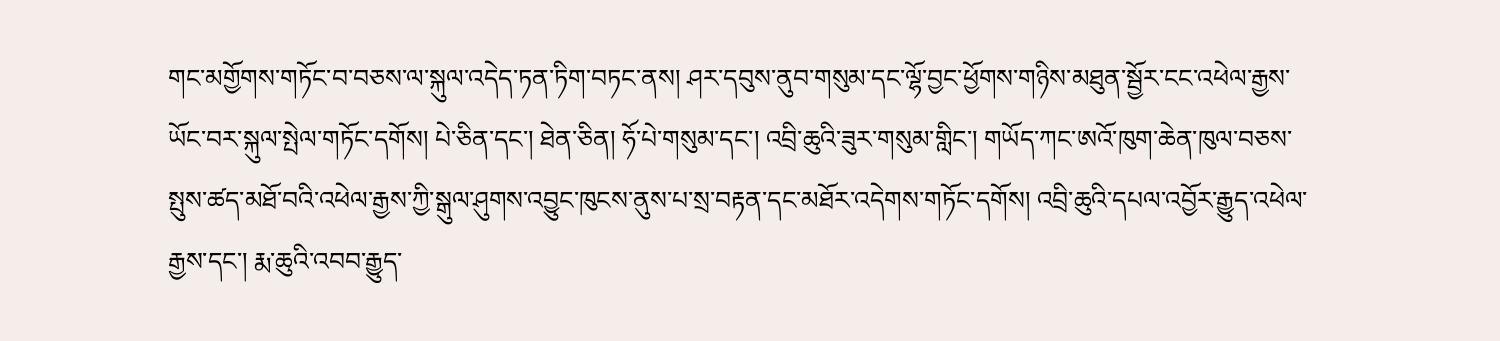གང་མགྱོགས་གཏོང་བ་བཅས་ལ་སྐུལ་འདེད་ཏན་ཏིག་བཏང་ནས། ཤར་དབུས་ནུབ་གསུམ་དང་ལྷོ་བྱང་ཕྱོགས་གཉིས་མཐུན་སྦྱོར་ངང་འཕེལ་རྒྱས་ཡོང་བར་སྐུལ་སྤེལ་གཏོང་དགོས། པེ་ཅིན་དང་། ཐེན་ཅིན། ཧོ་པེ་གསུམ་དང་། འབྲི་ཆུའི་ཟུར་གསུམ་གླིང་། གཡོད་ཀང་ཨའོ་ཁུག་ཆེན་ཁུལ་བཅས་སྤུས་ཚད་མཐོ་བའི་འཕེལ་རྒྱས་ཀྱི་སྒུལ་ཤུགས་འབྱུང་ཁུངས་ནུས་པ་སྲ་བརྟན་དང་མཐོར་འདེགས་གཏོང་དགོས། འབྲི་ཆུའི་དཔལ་འབྱོར་རྒྱུད་འཕེལ་རྒྱས་དང་། རྨ་ཆུའི་འབབ་རྒྱུད་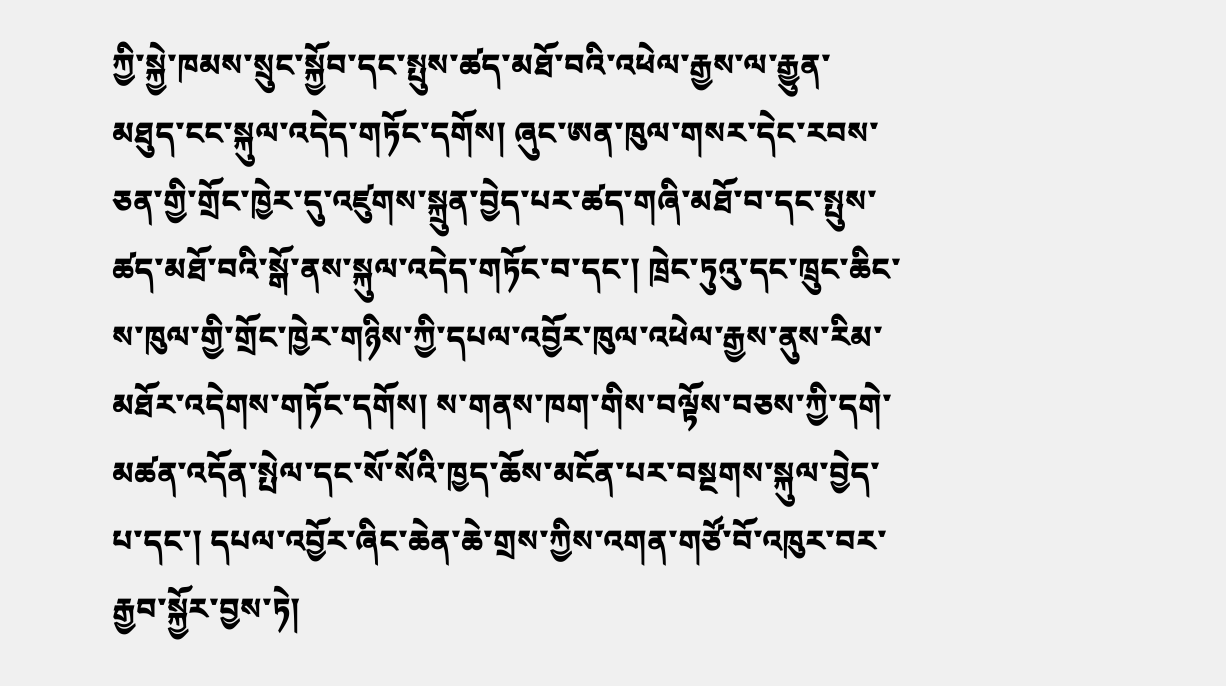ཀྱི་སྐྱེ་ཁམས་སྲུང་སྐྱོབ་དང་སྤུས་ཚད་མཐོ་བའི་འཕེལ་རྒྱས་ལ་རྒྱུན་མཐུད་ངང་སྐུལ་འདེད་གཏོང་དགོས། ཞུང་ཨན་ཁུལ་གསར་དེང་རབས་ཅན་གྱི་གྲོང་ཁྱེར་དུ་འཛུགས་སྐྲུན་བྱེད་པར་ཚད་གཞི་མཐོ་བ་དང་སྤུས་ཚད་མཐོ་བའི་སྒོ་ནས་སྐུལ་འདེད་གཏོང་བ་དང་། ཁྲེང་ཏུའུ་དང་ཁྲུང་ཆིང་ས་ཁུལ་གྱི་གྲོང་ཁྱེར་གཉིས་ཀྱི་དཔལ་འབྱོར་ཁུལ་འཕེལ་རྒྱས་ནུས་རིམ་མཐོར་འདེགས་གཏོང་དགོས། ས་གནས་ཁག་གིས་བལྟོས་བཅས་ཀྱི་དགེ་མཚན་འདོན་སྤེལ་དང་སོ་སོའི་ཁྱད་ཆོས་མངོན་པར་བསྔགས་སྐུལ་བྱེད་པ་དང་། དཔལ་འབྱོར་ཞིང་ཆེན་ཆེ་གྲས་ཀྱིས་འགན་གཙོ་བོ་འཁུར་བར་རྒྱབ་སྐྱོར་བྱས་ཏེ།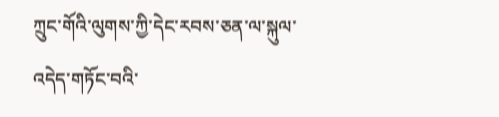ཀྲུང་གོའི་ལུགས་ཀྱི་དེང་རབས་ཅན་ལ་སྐུལ་འདེད་གཏོང་བའི་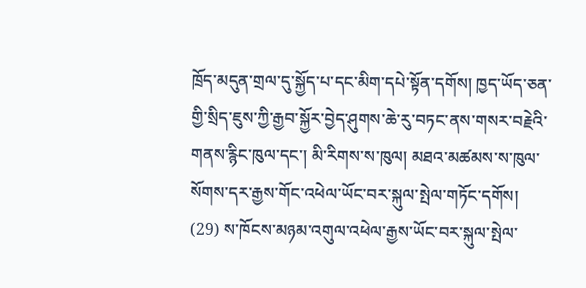ཁྲོད་མདུན་གྲལ་དུ་སྐྱོད་པ་དང་མིག་དཔེ་སྟོན་དགོས། ཁྱད་ཡོད་ཅན་གྱི་སྲིད་ཇུས་ཀྱི་རྒྱབ་སྐྱོར་བྱེད་ཤུགས་ཆེ་རུ་བཏང་ནས་གསར་བརྗེའི་གནས་རྙིང་ཁུལ་དང་། མི་རིགས་ས་ཁུལ། མཐའ་མཚམས་ས་ཁུལ་སོགས་དར་རྒྱས་གོང་འཕེལ་ཡོང་བར་སྐུལ་སྤེལ་གཏོང་དགོས།
(29) ས་ཁོངས་མཉམ་འགུལ་འཕེལ་རྒྱས་ཡོང་བར་སྐུལ་སྤེལ་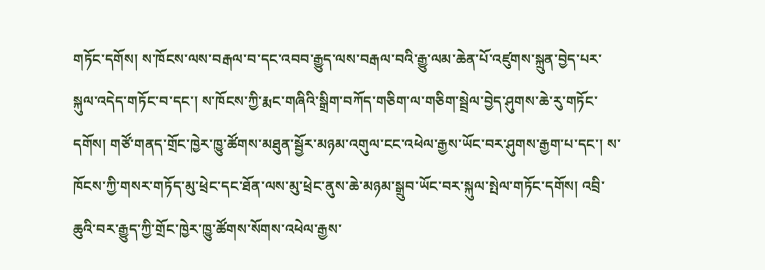གཏོང་དགོས། ས་ཁོངས་ལས་བརྒལ་བ་དང་འབབ་རྒྱུད་ལས་བརྒལ་བའི་རྒྱུ་ལམ་ཆེན་པོ་འཛུགས་སྐྲུན་བྱེད་པར་སྐུལ་འདེད་གཏོང་བ་དང་། ས་ཁོངས་ཀྱི་རྨང་གཞིའི་སྒྲིག་བཀོད་གཅིག་ལ་གཅིག་སྦྲེལ་བྱེད་ཤུགས་ཆེ་རུ་གཏོང་དགོས། གཙོ་གནད་གྲོང་ཁྱེར་ཁྱུ་ཚོགས་མཐུན་སྦྱོར་མཉམ་འགུལ་ངང་འཕེལ་རྒྱས་ཡོང་བར་ཤུགས་རྒྱག་པ་དང་། ས་ཁོངས་ཀྱི་གསར་གཏོད་མུ་ཕྲེང་དང་ཐོན་ལས་མུ་ཕྲེང་ནུས་ཆེ་མཉམ་སྒྲུབ་ཡོང་བར་སྐུལ་སྤེལ་གཏོང་དགོས། འབྲི་ཆུའི་བར་རྒྱུད་ཀྱི་གྲོང་ཁྱེར་ཁྱུ་ཚོགས་སོགས་འཕེལ་རྒྱས་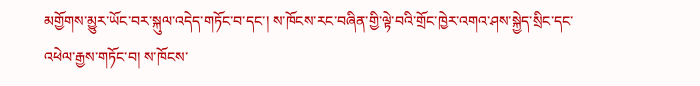མགྱོགས་མྱུར་ཡོང་བར་སྐུལ་འདེད་གཏོང་བ་དང་། ས་ཁོངས་རང་བཞིན་གྱི་ལྟེ་བའི་གྲོང་ཁྱེར་འགའ་ཤས་སྐྱེད་སྲིང་དང་འཕེལ་རྒྱས་གཏོང་བ། ས་ཁོངས་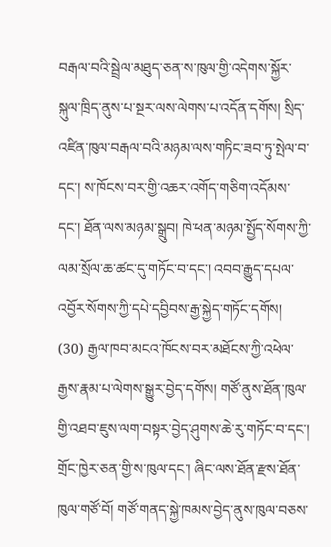བརྒལ་བའི་སྦྲེལ་མཐུད་ཅན་ས་ཁུལ་གྱི་འདེགས་སྐྱོར་སྐུལ་ཁྲིད་ནུས་པ་སྔར་ལས་ལེགས་པ་འདོན་དགོས། སྲིད་འཛིན་ཁུལ་བརྒལ་བའི་མཉམ་ལས་གཏིང་ཟབ་ཏུ་སྤེལ་བ་དང་། ས་ཁོངས་བར་གྱི་འཆར་འགོད་གཅིག་འདོམས་དང་། ཐོན་ལས་མཉམ་སྒྲུབ། ཁེ་ཕན་མཉམ་སྤྱོད་སོགས་ཀྱི་ལམ་སྲོལ་ཆ་ཚང་དུ་གཏོང་བ་དང་། འབབ་རྒྱུད་དཔལ་འབྱོར་སོགས་ཀྱི་དཔེ་དབྱིབས་རྒྱ་སྐྱེད་གཏོང་དགོས།
(30) རྒྱལ་ཁབ་མངའ་ཁོངས་བར་མཐོངས་ཀྱི་འཕེལ་རྒྱས་རྣམ་པ་ལེགས་སྒྱུར་བྱེད་དགོས། གཙོ་ནུས་ཐོན་ཁུལ་གྱི་འཐབ་ཇུས་ལག་བསྟར་བྱེད་ཤུགས་ཆེ་རུ་གཏོང་བ་དང་། གྲོང་ཁྱེར་ཅན་གྱི་ས་ཁུལ་དང་། ཞིང་ལས་ཐོན་རྫས་ཐོན་ཁུལ་གཙོ་བོ། གཙོ་གནད་སྐྱེ་ཁམས་བྱེད་ནུས་ཁུལ་བཅས་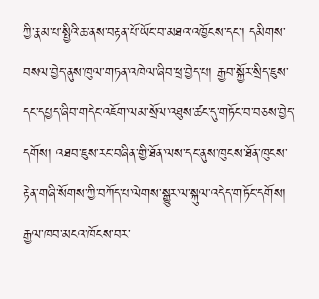ཀྱི་རྣམ་པ་སྤྱིའི་ཆ་ནས་བརྟན་པོ་ཡོང་བ་མཐའ་འཁྱོངས་དང་། དམིགས་བསལ་བྱེད་ནུས་ཁུལ་གཏན་འཁེལ་ཞིབ་ཕྲ་བྱེད་པ། རྒྱབ་སྐྱོར་སྲིད་ཇུས་དང་དཔྱད་ཞིབ་གདེང་འཇོག་ལམ་སྲོལ་འཐུས་ཚང་དུ་གཏོང་བ་བཅས་བྱེད་དགོས། འཐབ་ཇུས་རང་བཞིན་གྱི་ཐོན་ལས་དང་ནུས་ཁུངས་ཐོན་ཁུངས་རྟེན་གཞི་སོགས་ཀྱི་བཀོད་པ་ལེགས་སྒྱུར་ལ་སྐུལ་འདེད་གཏོང་དགོས། རྒྱལ་ཁབ་མངའ་ཁོངས་བར་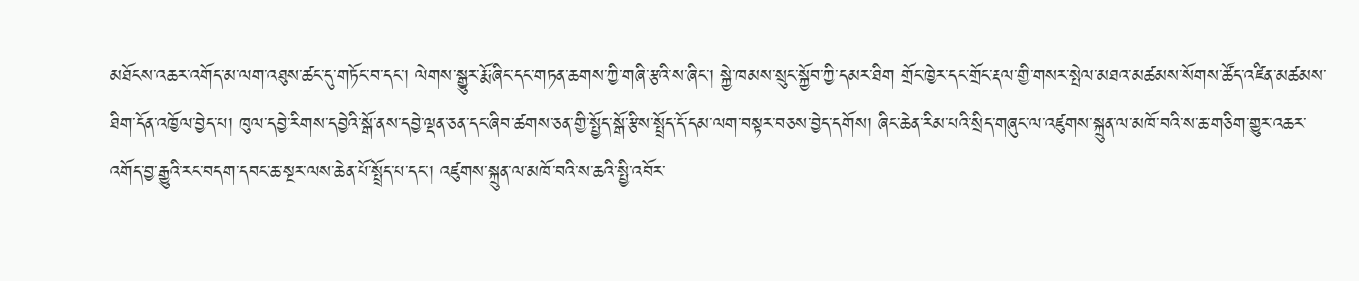མཐོངས་འཆར་འགོད་མ་ལག་འཐུས་ཚང་དུ་གཏོང་བ་དང་། ལེགས་སྒྱུར་རྨོ་ཞིང་དང་གཏན་ཆགས་ཀྱི་གཞི་རྩའི་ས་ཞིང་། སྐྱེ་ཁམས་སྲུང་སྐྱོབ་ཀྱི་དམར་ཐིག གྲོང་ཁྱེར་དང་གྲོང་རྡལ་གྱི་གསར་སྤེལ་མཐའ་མཚམས་སོགས་ཚོད་འཛིན་མཚམས་ཐིག་དོན་འཁྱོལ་བྱེད་པ། ཁུལ་དབྱེ་རིགས་དབྱེའི་སྒོ་ནས་དབྱེ་ལྡན་ཅན་དང་ཞིབ་ཚགས་ཅན་གྱི་སྤྱོད་སྒོ་རྩིས་སྤྲོད་དོ་དམ་ལག་བསྟར་བཅས་བྱེད་དགོས། ཞིང་ཆེན་རིམ་པའི་སྲིད་གཞུང་ལ་འཛུགས་སྐྲུན་ལ་མཁོ་བའི་ས་ཆ་གཅིག་གྱུར་འཆར་འགོད་བྱ་རྒྱུའི་རང་བདག་དབང་ཆ་སྔར་ལས་ཆེན་པོ་སྤྲོད་པ་དང་། འཛུགས་སྐྲུན་ལ་མཁོ་བའི་ས་ཆའི་སྤྱི་འབོར་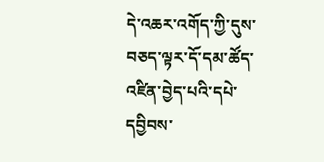དེ་འཆར་འགོད་ཀྱི་དུས་བཅད་ལྟར་དོ་དམ་ཚོད་འཛིན་བྱེད་པའི་དཔེ་དབྱིབས་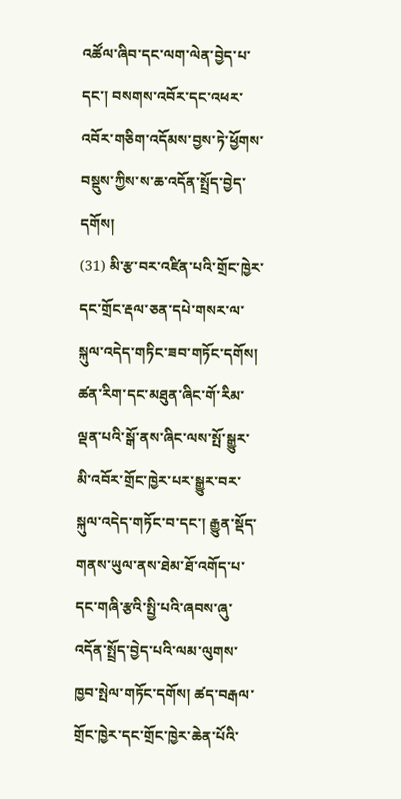འཚོལ་ཞིབ་དང་ལག་ལེན་བྱེད་པ་དང་། བསགས་འབོར་དང་འཕར་འབོར་གཅིག་འདོམས་བྱས་ཏེ་ཕྱོགས་བསྡུས་ཀྱིས་ས་ཆ་འདོན་སྤྲོད་བྱེད་དགོས།
(31) མི་རྩ་བར་འཛིན་པའི་གྲོང་ཁྱེར་དང་གྲོང་རྡལ་ཅན་དཔེ་གསར་ལ་སྐུལ་འདེད་གཏིང་ཟབ་གཏོང་དགོས། ཚན་རིག་དང་མཐུན་ཞིང་གོ་རིམ་ལྡན་པའི་སྒོ་ནས་ཞིང་ལས་སྤོ་སྒྱུར་མི་འབོར་གྲོང་ཁྱེར་པར་སྒྱུར་བར་སྐུལ་འདེད་གཏོང་བ་དང་། རྒྱུན་སྡོད་གནས་ཡུལ་ནས་ཐེམ་ཐོ་འགོད་པ་དང་གཞི་རྩའི་སྤྱི་པའི་ཞབས་ཞུ་འདོན་སྤྲོད་བྱེད་པའི་ལམ་ལུགས་ཁྱབ་སྤེལ་གཏོང་དགོས། ཚད་བརྒལ་གྲོང་ཁྱེར་དང་གྲོང་ཁྱེར་ཆེན་པོའི་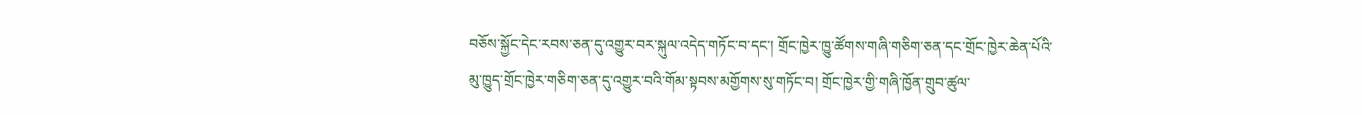བཅོས་སྐྱོང་དེང་རབས་ཅན་དུ་འགྱུར་བར་སྐུལ་འདེད་གཏོང་བ་དང་། གྲོང་ཁྱེར་ཁྱུ་ཚོགས་གཞི་གཅིག་ཅན་དང་གྲོང་ཁྱེར་ཆེན་པོའི་མུ་ཁྱུད་གྲོང་ཁྱེར་གཅིག་ཅན་དུ་འགྱུར་བའི་གོམ་སྟབས་མགྱོགས་སུ་གཏོང་བ། གྲོང་ཁྱེར་གྱི་གཞི་ཁྱོན་གྲུབ་ཚུལ་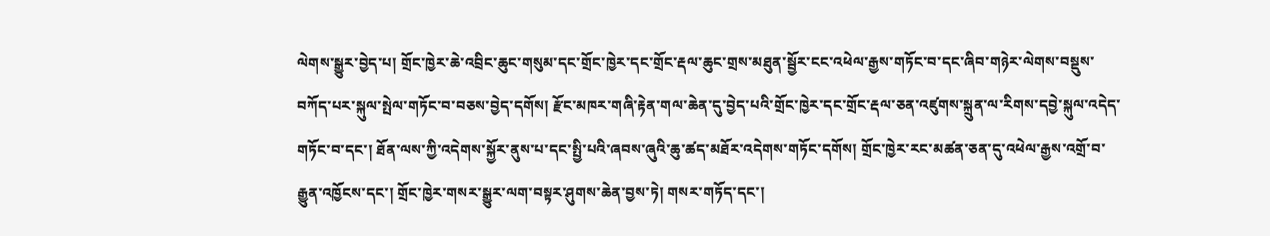ལེགས་སྒྱུར་བྱེད་པ། གྲོང་ཁྱེར་ཆེ་འབྲིང་ཆུང་གསུམ་དང་གྲོང་ཁྱེར་དང་གྲོང་རྡལ་ཆུང་གྲས་མཐུན་སྦྱོར་ངང་འཕེལ་རྒྱས་གཏོང་བ་དང་ཞིབ་གཉེར་ལེགས་བསྡུས་བཀོད་པར་སྐུལ་སྤེལ་གཏོང་བ་བཅས་བྱེད་དགོས། རྫོང་མཁར་གཞི་རྟེན་གལ་ཆེན་དུ་བྱེད་པའི་གྲོང་ཁྱེར་དང་གྲོང་རྡལ་ཅན་འཛུགས་སྐྲུན་ལ་རིགས་དབྱེ་སྐུལ་འདེད་གཏོང་བ་དང་། ཐོན་ལས་ཀྱི་འདེགས་སྐྱོར་ནུས་པ་དང་སྤྱི་པའི་ཞབས་ཞུའི་ཆུ་ཚད་མཐོར་འདེགས་གཏོང་དགོས། གྲོང་ཁྱེར་རང་མཚན་ཅན་དུ་འཕེལ་རྒྱས་འགྲོ་བ་རྒྱུན་འཁྱོངས་དང་། གྲོང་ཁྱེར་གསར་སྒྱུར་ལག་བསྟར་ཤུགས་ཆེན་བྱས་ཏེ། གསར་གཏོད་དང་།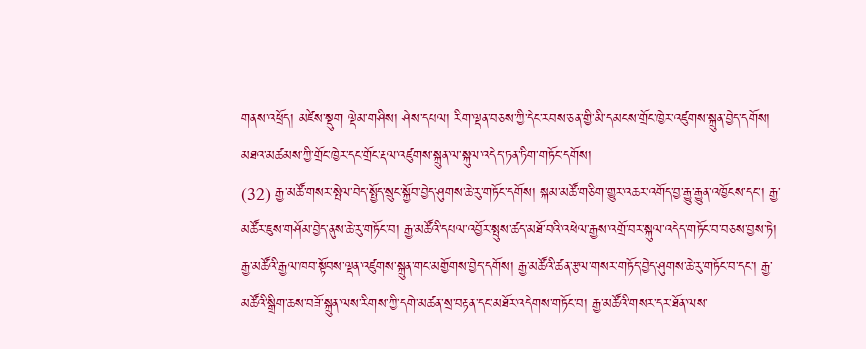གནས་འཕྲོད། མཛེས་སྡུག ལྡེམ་གཤིས། ཤེས་དཔལ། རིག་ལྡན་བཅས་ཀྱི་དེང་རབས་ཅན་གྱི་མི་དམངས་གྲོང་ཁྱེར་འཛུགས་སྐྲུན་བྱེད་དགོས། མཐའ་མཚམས་ཀྱི་གྲོང་ཁྱེར་དང་གྲོང་རྡལ་འཛུགས་སྐྲུན་ལ་སྐུལ་འདེད་ཏན་ཏིག་གཏོང་དགོས།
(32) རྒྱ་མཚོ་གསར་སྤེལ་བེད་སྤྱོད་སྲུང་སྐྱོབ་བྱེད་ཤུགས་ཆེ་རུ་གཏོང་དགོས། སྐམ་མཚོ་གཅིག་གྱུར་འཆར་འགོད་བྱ་རྒྱུ་རྒྱུན་འཁྱོངས་དང་། རྒྱ་མཚོར་ཇུས་གཤོམ་བྱེད་ནུས་ཆེ་རུ་གཏོང་བ། རྒྱ་མཚོའི་དཔལ་འབྱོར་སྤུས་ཚད་མཐོ་བའི་འཕེལ་རྒྱས་འགྲོ་བར་སྐུལ་འདེད་གཏོང་བ་བཅས་བྱས་ཏེ། རྒྱ་མཚོའི་རྒྱལ་ཁབ་སྟོབས་ལྡན་འཛུགས་སྐྲུན་གང་མགྱོགས་བྱེད་དགོས། རྒྱ་མཚོའི་ཚན་རྩལ་གསར་གཏོད་བྱེད་ཤུགས་ཆེ་རུ་གཏོང་བ་དང་། རྒྱ་མཚོའི་སྒྲིག་ཆས་བཟོ་སྐྲུན་ལས་རིགས་ཀྱི་དགེ་མཚན་སྲ་བརྟན་དང་མཐོར་འདེགས་གཏོང་བ། རྒྱ་མཚོའི་གསར་དར་ཐོན་ལས་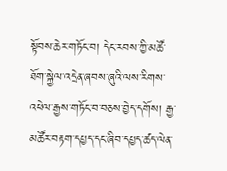སྟོབས་ཆེར་གཏོང་བ། དེང་རབས་ཀྱི་མཚོ་ཐོག་སྐྱེལ་འདྲེན་ཞབས་ཞུའི་ལས་རིགས་འཕེལ་རྒྱས་གཏོང་བ་བཅས་བྱེད་དགོས། རྒྱ་མཚོར་བརྟག་དཔྱད་དང་ཞིབ་དཔྱད་ཚད་ལེན་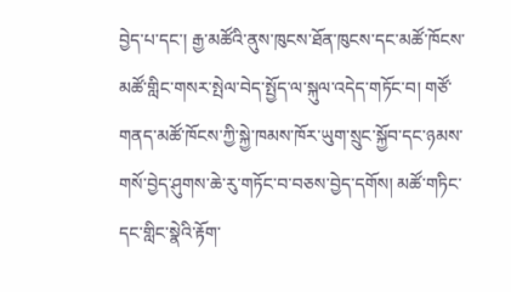བྱེད་པ་དང་། རྒྱ་མཚོའི་ནུས་ཁུངས་ཐོན་ཁུངས་དང་མཚོ་ཁོངས་མཚོ་གླིང་གསར་སྤེལ་བེད་སྤྱོད་ལ་སྐུལ་འདེད་གཏོང་བ། གཙོ་གནད་མཚོ་ཁོངས་ཀྱི་སྐྱེ་ཁམས་ཁོར་ཡུག་སྲུང་སྐྱོབ་དང་ཉམས་གསོ་བྱེད་ཤུགས་ཆེ་རུ་གཏོང་བ་བཅས་བྱེད་དགོས། མཚོ་གཏིང་དང་གླིང་སྣེའི་རྟོག་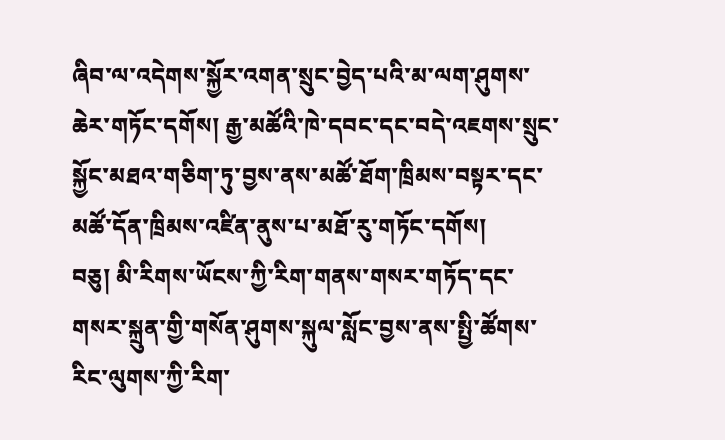ཞིབ་ལ་འདེགས་སྐྱོར་འགན་སྲུང་བྱེད་པའི་མ་ལག་ཤུགས་ཆེར་གཏོང་དགོས། རྒྱ་མཚོའི་ཁེ་དབང་དང་བདེ་འཇགས་སྲུང་སྐྱོང་མཐའ་གཅིག་ཏུ་བྱས་ནས་མཚོ་ཐོག་ཁྲིམས་བསྟར་དང་མཚོ་དོན་ཁྲིམས་འཛིན་ནུས་པ་མཐོ་རུ་གཏོང་དགོས།
བཅུ། མི་རིགས་ཡོངས་ཀྱི་རིག་གནས་གསར་གཏོད་དང་གསར་སྐྲུན་གྱི་གསོན་ཤུགས་སྐུལ་སློང་བྱས་ནས་སྤྱི་ཚོགས་རིང་ལུགས་ཀྱི་རིག་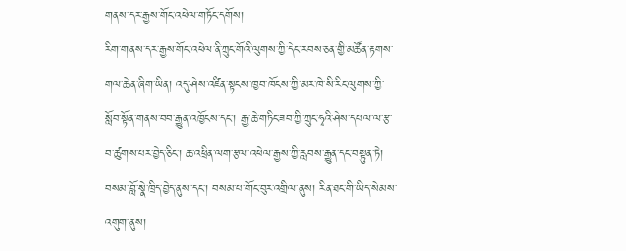གནས་དར་རྒྱས་གོང་འཕེལ་གཏོང་དགོས།
རིག་གནས་དར་རྒྱས་གོང་འཕེལ་ནི་ཀྲུང་གོའི་ལུགས་ཀྱི་དེང་རབས་ཅན་གྱི་མཚོན་རྟགས་གལ་ཆེན་ཞིག་ཡིན། འདུ་ཤེས་འཛིན་སྟངས་ཁྱབ་ཁོངས་ཀྱི་མར་ཁེ་སི་རིང་ལུགས་ཀྱི་སློབ་སྟོན་གནས་བབ་རྒྱུན་འཁྱོངས་དང་། རྒྱ་ཆེ་གཏིང་ཟབ་ཀྱི་ཀྲུང་ཧྭའི་ཤེས་དཔལ་ལ་རྩ་བ་ཚུགས་པར་བྱེད་ཅིང་། ཆ་འཕྲིན་ལག་རྩལ་འཕེལ་རྒྱས་ཀྱི་རླབས་རྒྱུན་དང་བསྟུན་ཏེ། བསམ་བློ་སྣེ་ཁྲིད་བྱེད་ནུས་དང་། བསམ་པ་གོང་བུར་འགྲིལ་ནུས། རིན་ཐང་གི་ཡིད་སེམས་འགུག་ནུས།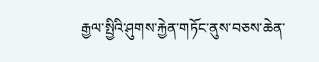རྒྱལ་སྤྱིའི་ཤུགས་རྐྱེན་གཏོང་ནུས་བཅས་ཆེན་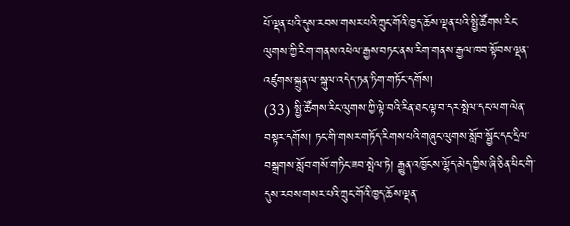པོ་ལྡན་པའི་དུས་རབས་གསར་པའི་ཀྲུང་གོའི་ཁྱད་ཆོས་ལྡན་པའི་སྤྱི་ཚོགས་རིང་ལུགས་ཀྱི་རིག་གནས་འཕེལ་རྒྱས་བཏང་ནས་རིག་གནས་རྒྱལ་ཁབ་སྟོབས་ལྡན་འཛུགས་སྐྲུན་ལ་སྐུལ་འདེད་ཏན་ཏིག་གཏོང་དགོས།
(33) སྤྱི་ཚོགས་རིང་ལུགས་ཀྱི་ལྟེ་བའི་རིན་ཐང་ལྟ་བ་དར་སྤེལ་དང་ལག་ལེན་བསྟར་དགོས། ཏང་གི་གསར་གཏོད་རིགས་པའི་གཞུང་ལུགས་སློབ་སྦྱོང་དང་དྲིལ་བསྒྲགས་སློབ་གསོ་གཏིང་ཟབ་སྤེལ་ཏེ། རྒྱུན་འཁྱོངས་ལྷོད་མེད་ཀྱིས་ཞི་ཅིན་ཕིང་གི་དུས་རབས་གསར་པའི་ཀྲུང་གོའི་ཁྱད་ཆོས་ལྡན་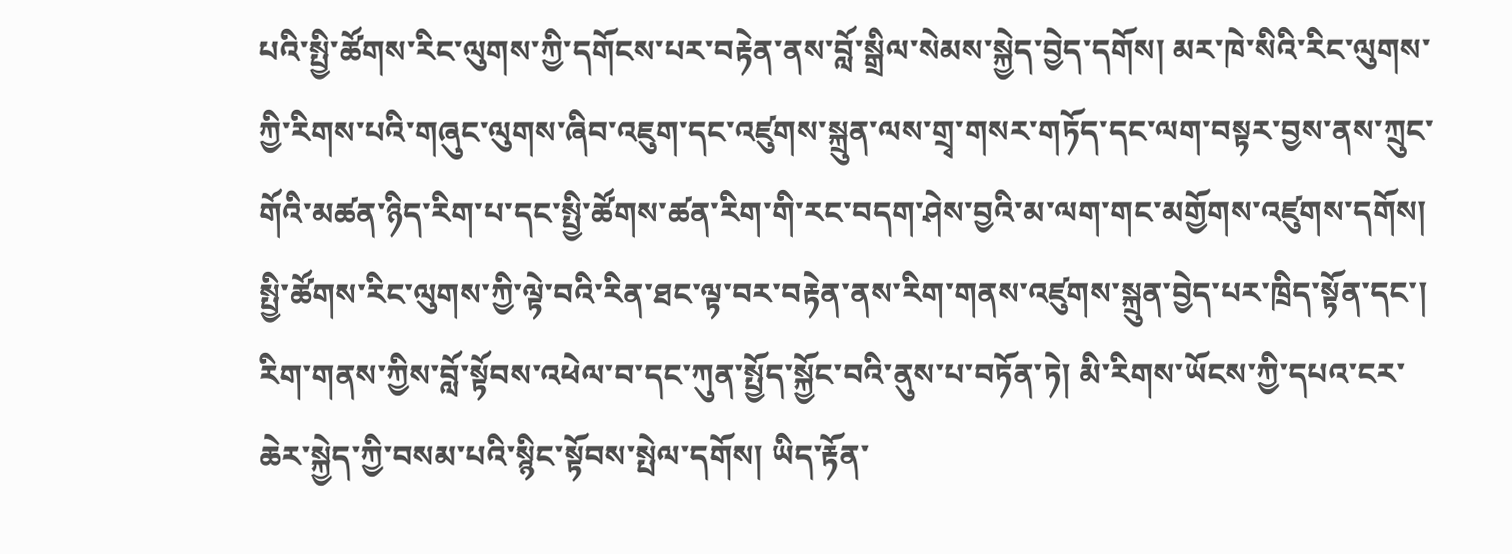པའི་སྤྱི་ཚོགས་རིང་ལུགས་ཀྱི་དགོངས་པར་བརྟེན་ནས་བློ་སྒྲིལ་སེམས་སྐྱེད་བྱེད་དགོས། མར་ཁེ་སིའི་རིང་ལུགས་ཀྱི་རིགས་པའི་གཞུང་ལུགས་ཞིབ་འཇུག་དང་འཛུགས་སྐྲུན་ལས་གྲྭ་གསར་གཏོད་དང་ལག་བསྟར་བྱས་ནས་ཀྲུང་གོའི་མཚན་ཉིད་རིག་པ་དང་སྤྱི་ཚོགས་ཚན་རིག་གི་རང་བདག་ཤེས་བྱའི་མ་ལག་གང་མགྱོགས་འཛུགས་དགོས། སྤྱི་ཚོགས་རིང་ལུགས་ཀྱི་ལྟེ་བའི་རིན་ཐང་ལྟ་བར་བརྟེན་ནས་རིག་གནས་འཛུགས་སྐྲུན་བྱེད་པར་ཁྲིད་སྟོན་དང་། རིག་གནས་ཀྱིས་བློ་སྟོབས་འཕེལ་བ་དང་ཀུན་སྤྱོད་སྐྱོང་བའི་ནུས་པ་བཏོན་ཏེ། མི་རིགས་ཡོངས་ཀྱི་དཔའ་ངར་ཆེར་སྐྱེད་ཀྱི་བསམ་པའི་སྙིང་སྟོབས་སྤེལ་དགོས། ཡིད་རྟོན་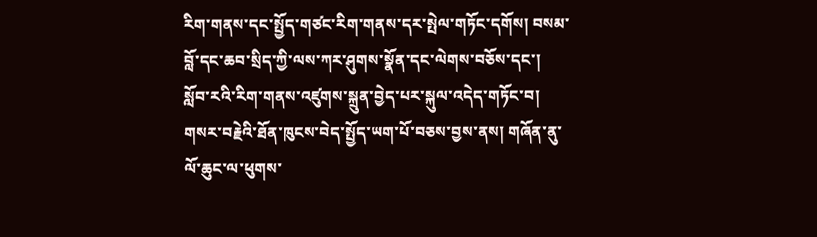རིག་གནས་དང་སྤྱོད་གཙང་རིག་གནས་དར་སྤེལ་གཏོང་དགོས། བསམ་བློ་དང་ཆབ་སྲིད་ཀྱི་ལས་ཀར་ཤུགས་སྣོན་དང་ལེགས་བཅོས་དང་། སློབ་རའི་རིག་གནས་འཛུགས་སྐྲུན་བྱེད་པར་སྐུལ་འདེད་གཏོང་བ། གསར་བརྗེའི་ཐོན་ཁུངས་བེད་སྤྱོད་ཡག་པོ་བཅས་བྱས་ནས། གཞོན་ནུ་ལོ་ཆུང་ལ་ཕུགས་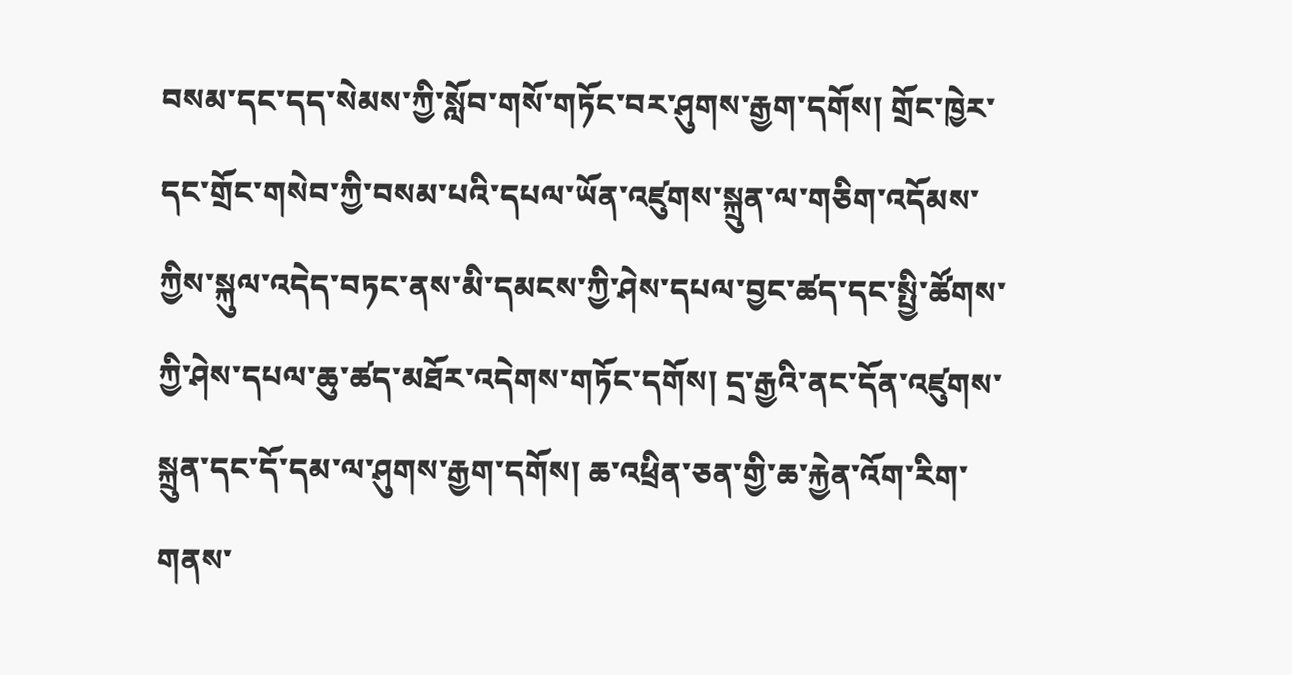བསམ་དང་དད་སེམས་ཀྱི་སློབ་གསོ་གཏོང་བར་ཤུགས་རྒྱག་དགོས། གྲོང་ཁྱེར་དང་གྲོང་གསེབ་ཀྱི་བསམ་པའི་དཔལ་ཡོན་འཛུགས་སྐྲུན་ལ་གཅིག་འདོམས་ཀྱིས་སྐུལ་འདེད་བཏང་ནས་མི་དམངས་ཀྱི་ཤེས་དཔལ་བྱང་ཚད་དང་སྤྱི་ཚོགས་ཀྱི་ཤེས་དཔལ་ཆུ་ཚད་མཐོར་འདེགས་གཏོང་དགོས། དྲ་རྒྱའི་ནང་དོན་འཛུགས་སྐྲུན་དང་དོ་དམ་ལ་ཤུགས་རྒྱག་དགོས། ཆ་འཕྲིན་ཅན་གྱི་ཆ་རྐྱེན་འོག་རིག་གནས་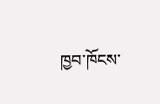ཁྱབ་ཁོངས་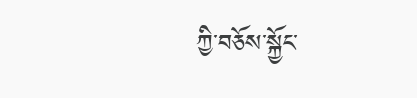ཀྱི་བཅོས་སྐྱོང་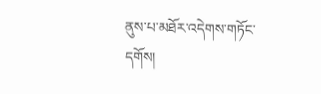ནུས་པ་མཐོར་འདེགས་གཏོང་དགོས།